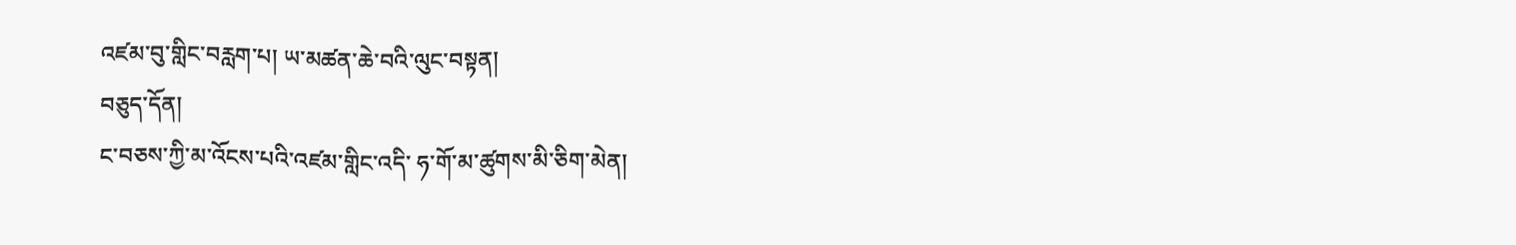འཛམ་བུ་གླིང་བརླག་པ། ཡ་མཚན་ཆེ་བའི་ལུང་བསྟན།
བཅུད་དོན།
ང་བཅས་ཀྱི་མ་འོངས་པའི་འཛམ་གླིང་འདི་ ཧ་གོ་མ་ཚུགས་མི་ཅིག་མེན།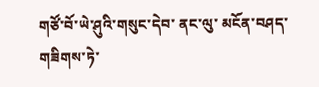གཙོ་བོ་ཡེ་ཤུའི་གསུང་དེབ་ ནང་ལུ་ མངོན་བཤད་གཟིགས་ཏེ་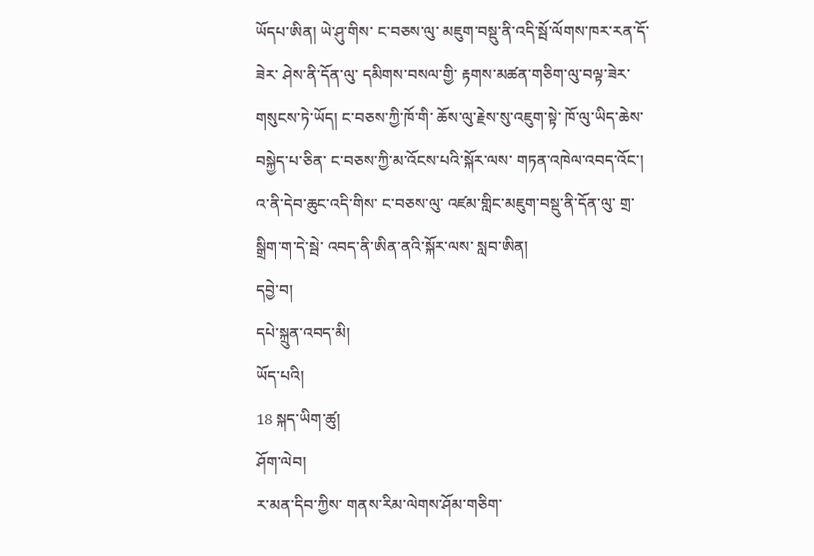ཡོདཔ་ཨིན། ཡེ་ཤུ་གིས་ ང་བཅས་ལུ་ མཇུག་བསྡུ་ནི་འདི་སྦོ་ལོགས་ཁར་རན་དོ་ཟེར་ ཤེས་ནི་དོན་ལུ་ དམིགས་བསལ་གྱི་ རྟགས་མཚན་གཅིག་ལུ་བལྟ་ཟེར་ གསུངས་ཏེ་ཡོད། ང་བཅས་ཀྱི་ཁོ་གི་ ཆོས་ལུ་རྗེས་སུ་འཇུག་སྟེ་ ཁོ་ལུ་ཡིད་ཆེས་ བསྐྱེད་པ་ཅིན་ ང་བཅས་ཀྱི་མ་འོངས་པའི་སྐོར་ལས་ གཏན་འཁེལ་འབད་འོང་། འ་ནི་དེབ་ཆུང་འདི་གིས་ ང་བཅས་ལུ་ འཛམ་གླིང་མཇུག་བསྡུ་ནི་དོན་ལུ་ གྲ་སྒྲིག་ག་དེ་སྦེ་ འབད་ནི་ཨིན་ནའི་སྐོར་ལས་ སླབ་ཨིན།
དབྱེ་བ།
དཔེ་སྐྲུན་འབད་མི།
ཡོད་པའི།
18 སྐད་ཡིག་ཚུ།
ཤོག་ལེབ།
ར་མན་དིབ་ཀྱིས་ གནས་རིམ་ལེགས་ཤོམ་གཅིག་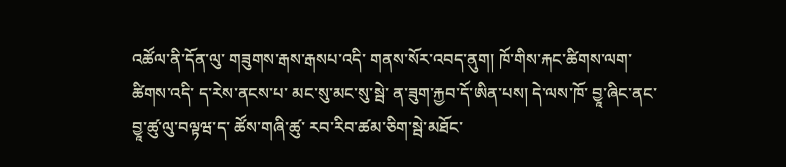འཚོལ་ནི་དོན་ལུ་ གཟུགས་རྒས་རྒསཔ་འདི་ གནས་སོར་འབད་ནུག། ཁོ་གིས་རྐང་ཚིགས་ལག་ཚིགས་འདི་ ད་རེས་ནངས་པ་ མང་སུ་མང་སུ་སྦེ་ ན་ཟུག་རྐྱབ་དོ་ཨིན་པས། དེ་ལས་ཁོ་ བྱཱ་ཞིང་ནང་བྱཱ་ཚུ་ལུ་བལྟཝ་ད་ ཚོས་གཞི་ཚུ་ རབ་རིབ་ཚམ་ཅིག་སྦེ་མཐོང་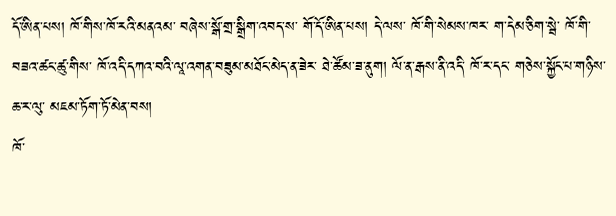དོ་ཨིན་པས། ཁོ་གིས་ཁོ་རའི་མནའམ་ བཞེས་སྒོ་གྲ་སྒྲིག་འབད་ས་ གོ་དོ་ཨིན་པས། དེ་ལས་ ཁོ་གི་སེམས་ཁར་ ག་དེམ་ཅིག་སྦེ་ ཁོ་གི་བཟའ་ཚང་ཚུ་གིས་ ཁོ་འདི་དཀའ་བའི་ལཱ་འགན་བཟུམ་མཐོང་མེད་ན་ཟེར་ ཐེ་ཚོམ་ཟ་ནུག། ལོ་ན་རྒས་ནི་འདི་ ཁོ་ར་དང་ གཅེས་སྐྱོང་པ་གཉིས་ཆ་ར་ལུ་ མཇམ་ཏོག་ཏོ་མེན་བས།
ཁོ་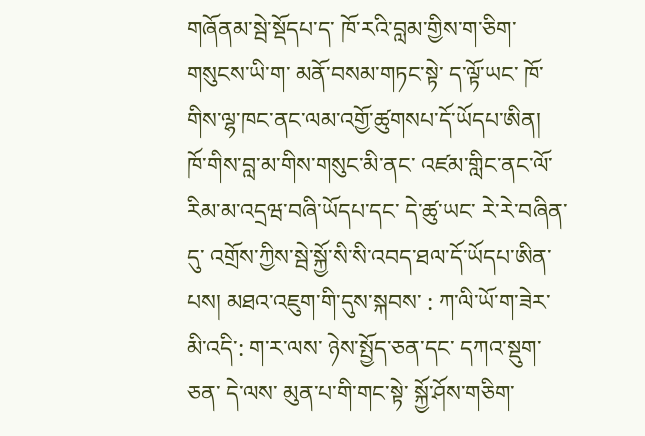གཞོནམ་སྦེ་སྡོདཔ་ད་ ཁོ་རའི་བླམ་གྱིས་ག་ཅིག་གསུངས་ཡི་ག་ མནོ་བསམ་གཏང་སྟེ་ ད་ལྟོ་ཡང་ ཁོ་གིས་ལྷ་ཁང་ནང་ལམ་འགྱོ་ཚུགསཔ་དོ་ཡོདཔ་ཨིན། ཁོ་གིས་བླ་མ་གིས་གསུང་མི་ནང་ འཛམ་གླིང་ནང་ལོ་རིམ་མ་འདྲཝ་བཞི་ཡོདཔ་དང་ དེ་ཚུ་ཡང་ རེ་རེ་བཞིན་དུ་ འགྲོས་ཀྱིས་སྦེ་སྐྱོ་སི་སི་འབད་ཐལ་དོ་ཡོདཔ་ཨིན་པས། མཐའ་འཇུག་གི་དུས་སྐབས་ : ཀ་ལི་ཡོ་ག་ཟེར་མི་འདི་: ག་ར་ལས་ ཉེས་སྤྱོད་ཅན་དང་ དཀའ་སྡུག་ཅན་ དེ་ལས་ མུན་པ་གི་གང་སྟེ་ སྐྱོ་ཤོས་གཅིག་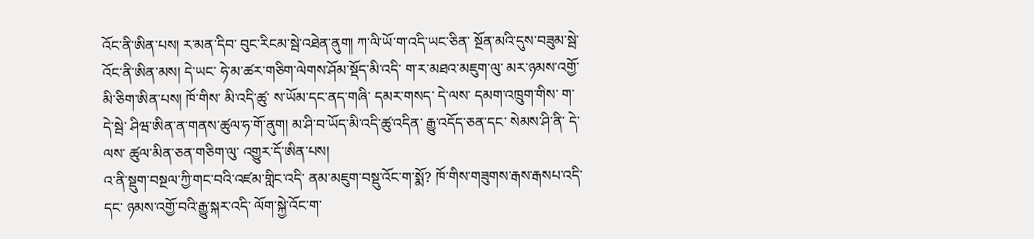འོང་ནི་ཨིན་པས། ར་མན་དིབ་ བུང་རིངམ་སྦེ་འཐེན་ནུག། ཀ་ལི་ཡོ་ག་འདི་ཡང་ཅིན་ སྔོན་མའི་དུས་བཟུམ་སྦེ་འོང་ནི་ཨིན་མས། དེ་ཡང་ ཧེ་མ་ཚར་གཅིག་ལེགས་ཤོམ་སྡོད་མི་འདི་ ག་ར་མཐའ་མཇུག་ལུ་ མར་ཉམས་འགྱོ་མི་ཅིག་ཨིན་པས། ཁོ་གིས་ མི་འདི་ཚུ་ ས་ཡོམ་དང་ནད་གཞི་ དམར་གསད་ དེ་ལས་ དམག་འཁྲུག་གིས་ ག་དེ་སྦེ་ ཤིཝ་ཨིན་ན་གནས་ཚུལ་ཧ་གོ་ནུག། མ་ཤི་བ་ཡོད་མི་འདི་ཚུ་འདིན་ རྒྱུ་འདོད་ཅན་དང་ སེམས་ཤི་ནི་ དེ་ལས་ ཚུལ་མིན་ཅན་གཅིག་ལུ་ འགྱུར་དོ་ཨིན་པས།
འ་ནི་སྡུག་བསྔལ་ཀྱི་གང་བའི་འཛམ་གླིང་འདི་ ནམ་མཇུག་བསྡུ་འོང་ག་སྨོ? ཁོ་གིས་གཟུགས་རྒས་རྒསཔ་འདི་དང་ ཉམས་འགྱོ་བའི་རྒྱུ་སྐར་འདི་ ལོག་སྐྱེ་འོང་ག་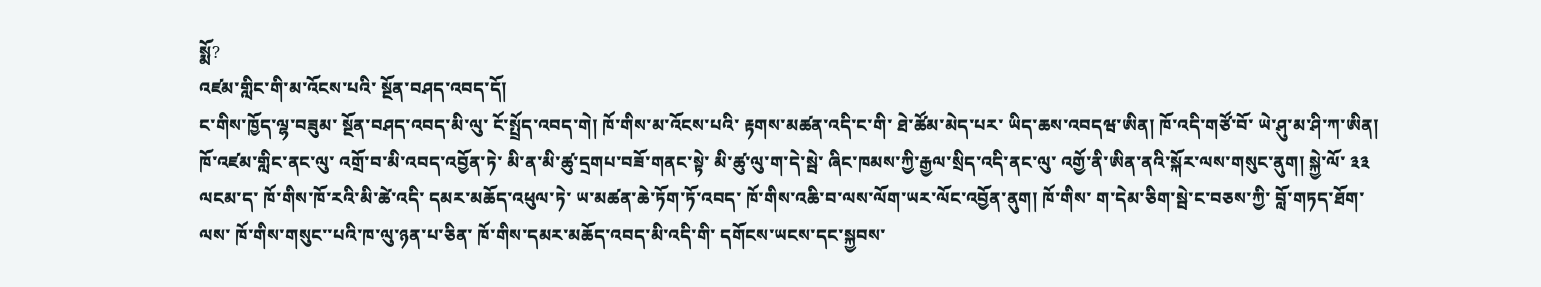སྨོ?
འཛམ་གླིང་གི་མ་འོངས་པའི་ སྔོན་བཤད་འབད་དོ།
ང་གིས་ཁྱོད་ལྷ་བཟུམ་ སྔོན་བཤད་འབད་མི་ལུ་ ངོ་སྤྲོད་འབད་གེ། ཁོ་གིས་མ་འོངས་པའི་ རྟགས་མཚན་འདི་ང་གི་ ཐེ་ཚོམ་མེད་པར་ ཡིད་ཆས་འབདཝ་ཨིན། ཁོ་འདི་གཙོ་བོ་ ཡེ་ཤུ་མ་ཤི་ཀ་ཨིན། ཁོ་འཛམ་གླིང་ནང་ལུ་ འགྲོ་བ་མི་འབད་འབྱོན་ཏེ་ མི་ན་མི་ཚུ་དྲགཔ་བཟོ་གནང་སྟེ་ མི་ཚུ་ལུ་ག་དེ་སྦེ་ ཞིང་ཁམས་ཀྱི་རྒྱལ་སྲིད་འདི་ནང་ལུ་ འགྱོ་ནི་ཨིན་ནའི་སྐོར་ལས་གསུང་ནུག། སྐྱེ་ལོ་ ༣༣ ལངམ་ད་ ཁོ་གིས་ཁོ་རའི་མི་ཚེ་འདི་ དམར་མཆོད་འཕུལ་ཏེ་ ཡ་མཚན་ཆེ་ཏོག་ཏོ་འབད་ ཁོ་གིས་འཆི་བ་ལས་ལོག་ཡར་ལོང་འབྱོན་ནུག། ཁོ་གིས་ ག་དེམ་ཅིག་སྦེ་ང་བཅས་ཀྱི་ བློ་གཏད་ཐོག་ལས་ ཁོ་གིས་གསུང་་པའི་ཁ་ལུ་ཉན་པ་ཅིན་ ཁོ་གིས་དམར་མཆོད་འབད་མི་འདི་གི་ དགོངས་ཡངས་དང་སྐྱབས་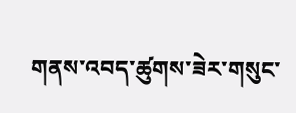གནས་འབད་ཚུགས་ཟེར་གསུང་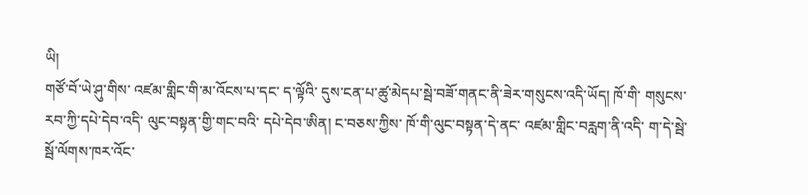ཡི།
གཙོ་བོ་ཡེ་ཤུ་གིས་ འཛམ་གླིང་གི་མ་འོངས་པ་དང་ ད་ལྟོའི་ དུས་ངན་པ་ཚུ་མེདཔ་སྦེ་བཟོ་གནང་ནི་ཟེར་གསུངས་འདི་ཡོད། ཁོ་གི་ གསུངས་རབ་ཀྱི་དཔེ་དེབ་འདི་ ལུང་བསྟན་གྱི་གང་བའི་ དཔེ་དེབ་ཨིན། ང་བཅས་ཀྱིས་ ཁོ་གི་ལུང་བསྟན་དེ་ནང་ འཛམ་གླིང་བརླག་ནི་འདི་ ག་དེ་སྦེ་ སྦོ་ལོགས་ཁར་འོང་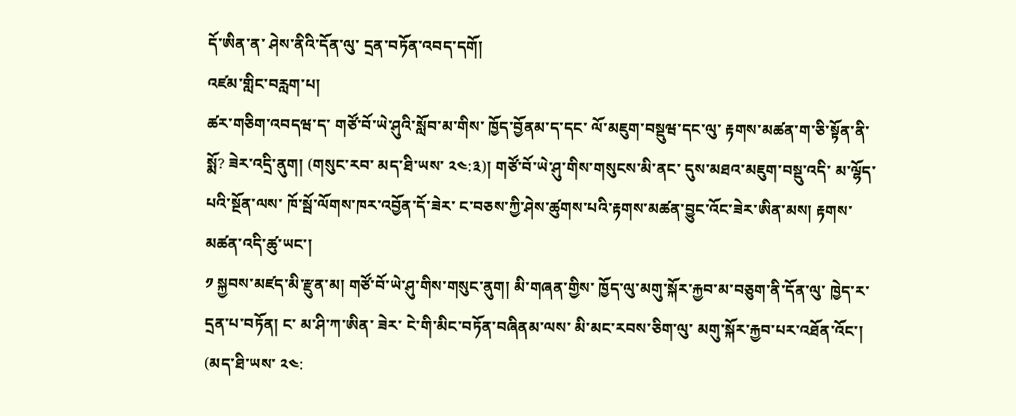དོ་ཨིན་ན་ ཤེས་ནིའི་དོན་ལུ་ དྲན་བཏོན་འབད་དགོ།
འཛམ་གླིང་བརླག་པ།
ཚར་གཅིག་འབདཝ་ད་ གཙོ་བོ་ཡེ་ཤུའི་སློབ་མ་གིས་ ཁྱོད་བྱོནམ་ད་དང་ ལོ་མཇུག་བསྡུཝ་དང་ལུ་ རྟགས་མཚན་ག་ཅི་སྟོན་ནི་སྨོ? ཟེར་འདྲི་ནུག། (གསུང་རབ་ མད་ཐི་ཡས་ ༢༤:༣)། གཙོ་བོ་ཡེ་ཤུ་གིས་གསུངས་མི་ནང་ དུས་མཐའ་མཇུག་བསྡུ་འདི་ མ་ལྷོད་པའི་སྔོན་ལས་ ཁོ་སྦོ་ལོགས་ཁར་འབྱོན་དོ་ཟེར་ ང་བཅས་ཀྱི་ཤེས་ཚུགས་པའི་རྟགས་མཚན་བྱུང་འོང་ཟེར་ཨིན་མས། རྟགས་མཚན་འདི་ཚུ་ཡང་།
༡ སྐྱབས་མཛད་མི་རྫུན་མ། གཙོ་བོ་ཡེ་ཤུ་གིས་གསུང་ནུག། མི་གཞན་གྱིས་ ཁྱོད་ལུ་མགུ་སྐོར་རྐྱབ་མ་བཅུག་ནི་དོན་ལུ་ ཁྱེད་ར་དྲན་པ་བཏོན། ང་ མ་ཤི་ཀ་ཨིན་ ཟེར་ ངེ་གི་མིང་བཏོན་བཞིནམ་ལས་ མི་མང་རབས་ཅིག་ལུ་ མགུ་སྐོར་རྐྱབ་པར་འཐོན་འོང་། (མད་ཐི་ཡས་ ༢༤: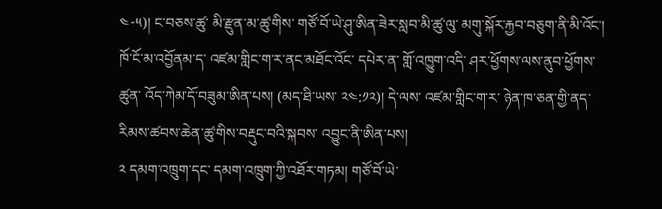༤-༥)། ང་བཅས་ཚུ་ མི་རྫུན་མ་ཚུ་གིས་ གཙོ་བོ་ཡེ་ཤུ་ཨིན་ཟེར་སླབ་མི་ཚུ་ལུ་ མགུ་སྐོར་རྐྱབ་བཅུག་ནི་མི་འོང་། ཁོ་ངོ་མ་འབྱོནམ་ད་ འཛམ་གླིང་ག་ར་ནང་མཐོང་འོང་ དཔེར་ན་ གློ་འཁྱུག་འདི་ ཤར་ཕྱོགས་ལས་ནུབ་ཕྱོགས་ཚུན་ འོད་ཀེམ་དོ་བཟུམ་ཨིན་པས། (མད་ཐི་ཡས་ ༢༤:༡༢)། དེ་ལས་ འཛམ་གླིང་ག་ར་ ཉེན་ཁ་ཅན་གྱི་ནད་རིམས་ཚབས་ཆེན་ཚུ་གིས་བརྡུང་བའི་སྐབས་ འབྱུང་ནི་ཨིན་པས།
༢ དམག་འཁྲུག་དང་ དམག་འཁྲུག་ཀྱི་འཐོར་གཏམ། གཙོ་བོ་ཡེ་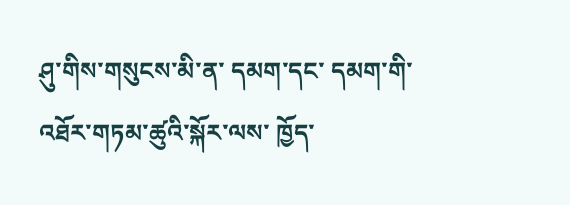ཤུ་གིས་གསུངས་མི་ན་ དམག་དང་ དམག་གི་འཐོར་གཏམ་ཚུའི་སྐོར་ལས་ ཁྱོད་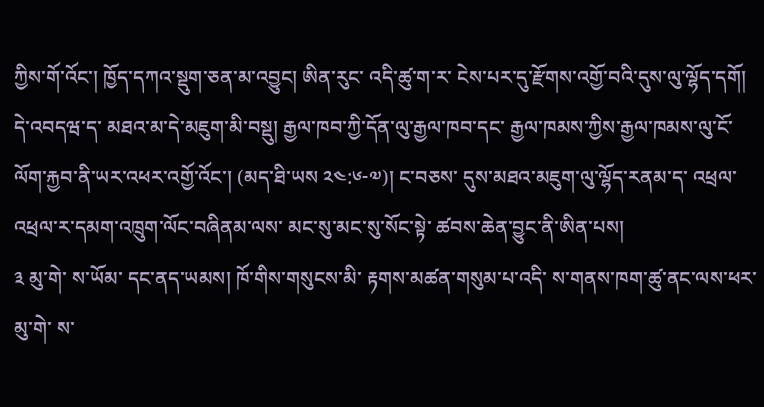ཀྱིས་གོ་འོང་། ཁྱོད་དཀའ་སྡུག་ཅན་མ་འབྱུང། ཨིན་རུང་ འདི་ཚུ་ག་ར་ ངེས་པར་དུ་རྫོགས་འགྱོ་བའི་དུས་ལུ་ལྷོད་དགོ། དེ་འབདཝ་ད་ མཐའ་མ་དེ་མཇུག་མི་བསྡུ། རྒྱལ་ཁབ་ཀྱི་དོན་ལུ་རྒྱལ་ཁབ་དང་ རྒྱལ་ཁམས་ཀྱིས་རྒྱལ་ཁམས་ལུ་ངོ་ལོག་རྐྱབ་ནི་ཡར་འཕར་འགྱོ་འོང་། (མད་ཐི་ཡས ༢༤:༦-༧)། ང་བཅས་ དུས་མཐའ་མཇུག་ལུ་ལྷོད་རནམ་ད་ འཕྲལ་འཕྲལ་ར་དམག་འཁྲུག་ལོང་བཞིནམ་ལས་ མང་སུ་མང་སུ་སོང་སྟེ་ ཚབས་ཆེན་བྱུང་ནི་ཨིན་པས།
༣ མུ་གེ་ ས་ཡོམ་ དང་ནད་ཡམས། ཁོ་གིས་གསུངས་མི་ རྟགས་མཚན་གསུམ་པ་འདི་ ས་གནས་ཁག་ཚུ་ནང་ལས་ཕར་ མུ་གེ་ ས་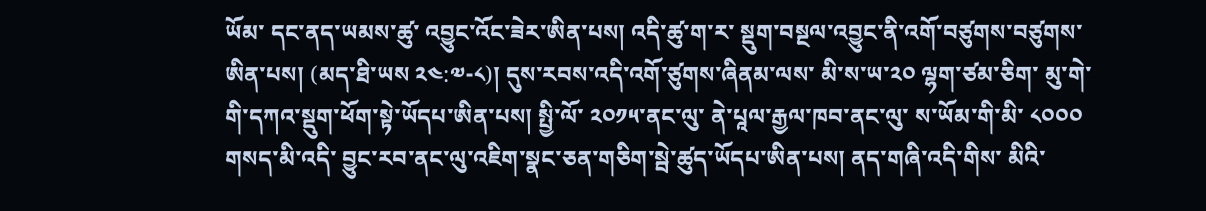ཡོམ་ དང་ནད་ཡམས་ཚུ་ འབྱུང་འོང་ཟེར་ཨིན་པས། འདི་ཚུ་ག་ར་ སྡུག་བསྔལ་འབྱུང་ནི་འགོ་བཙུགས་བཙུགས་ཨིན་པས། (མད་ཐི་ཡས ༢༤:༧-༨)། དུས་རབས་འདི་འགོ་ཙུགས་ཞིནམ་ལས་ མི་ས་ཡ་༢༠ ལྷག་ཙམ་ཅིག་ མུ་གེ་ གི་དཀའ་སྡུག་ཕོག་སྟེ་ཡོདཔ་ཨིན་པས། སྤྱི་ལོ་ ༢༠༡༥་ནང་ལུ་ ནེ་པཱལ་རྒྱལ་ཁབ་ནང་ལུ་ ས་ཡོམ་གི་མི་ ༨༠༠༠ གསད་མི་འདི་ བྱུང་རབ་ནང་ལུ་འཇིག་སྣང་ཅན་གཅིག་སྦེ་ཚུད་ཡོདཔ་ཨིན་པས། ནད་གཞི་འདི་གིས་ མིའི་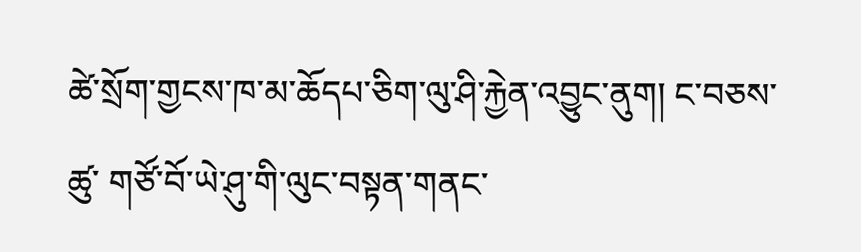ཚེ་སྲོག་གྱངས་ཁ་མ་ཆོདཔ་ཅིག་ལུ་ཤི་རྐྱེན་འབྱུང་ནུག། ང་བཅས་ཚུ་ གཙོ་བོ་ཡེ་ཤུ་གི་ལུང་བསྟན་གནང་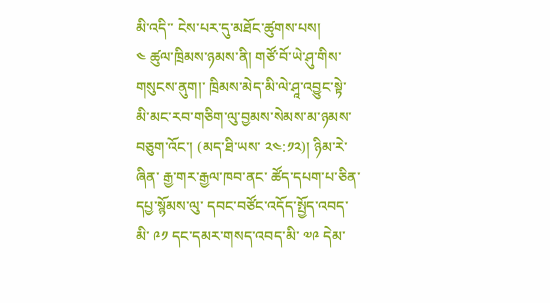མི་འདི་་ ངེས་པར་དུ་མཐོང་ཚུགས་པས།
༤ ཚུལ་ཁྲིམས་ཉམས་ནི། གཙོ་བོ་ཡེ་ཤུ་གིས་གསུངས་ནུག།་ ཁྲིམས་མེད་མི་ལེ་ཤཱ་འབྱུང་སྟེ་ མི་མང་རབ་གཅིག་ལུ་བྱམས་སེམས་མ་ཉམས་བཅུག་འོང་། (མད་ཐི་ཡས་ ༢༤:༡༢)། ཉིམ་རེ་ཞིན་ རྒྱ་གར་རྒྱལ་ཁབ་ནང་ ཚོད་དཔག་པ་ཅིན་དཔྱ་སྙོམས་ལུ་ དབང་བཙོང་འདོད་སྤྱོད་འབད་མི་ ༩༡ དང་དམར་གསད་འབད་མི་ ༧༩ དེམ་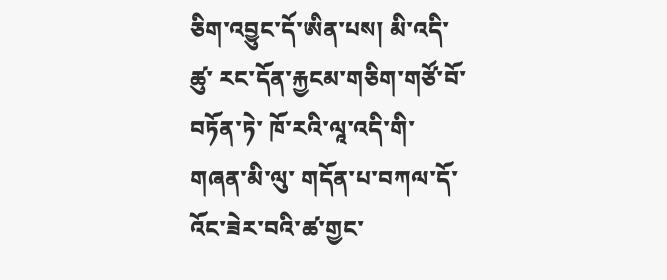ཅིག་འབྱུང་དོ་ཨིན་པས། མི་འདི་ཚུ་ རང་དོན་རྐྱངམ་གཅིག་གཙོ་བོ་བཏོན་ཏེ་ ཁོ་རའི་ལཱ་འདི་གི་ གཞན་མི་ལུ་ གདོན་པ་བཀལ་དོ་འོང་ཟེར་བའི་ཚ་གྱང་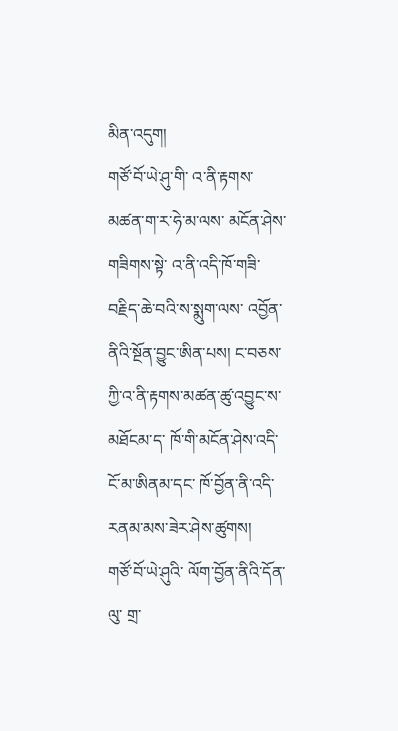མིན་འདུག།
གཙོ་བོ་ཡེ་ཤུ་གི་ འ་ནི་རྟགས་མཚན་ག་ར་ཧེ་མ་ལས་ མངོན་ཤེས་གཟིགས་སྟེ་ འ་ནི་འདི་ཁོ་གཟི་བརྗིད་ཆེ་བའི་ས་སྨུག་ལས་ འབྱོན་ནིའི་སྔོན་བྱུང་ཨིན་པས། ང་བཅས་ཀྱི་འ་ནི་རྟགས་མཚན་ཚུ་འབྱུང་ས་མཐོངམ་ད་ ཁོ་གི་མངོན་ཤེས་འདི་ ངོ་མ་ཨིནམ་དང་ ཁོ་བྱོན་ནི་འདི་རནམ་མས་ཟེར་ཤེས་ཚུགས།
གཙོ་བོ་ཡེ་ཤུའི་ ལོག་བྱོན་ནིའི་དོན་ལུ་ གྲ་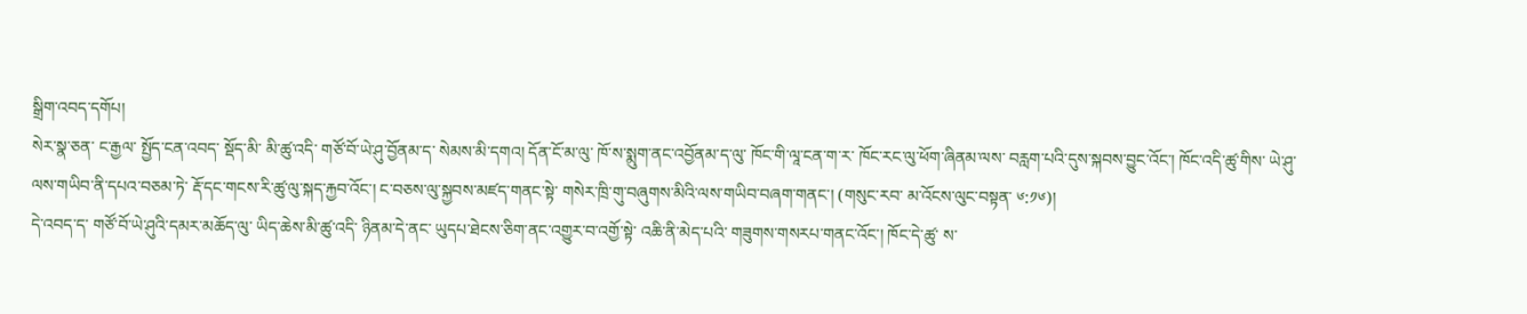སྒྲིག་འབད་དགོཔ།
སེར་སྣ་ཅན་ ང་རྒྱལ་ སྤྱོད་ངན་འབད་ སྡོད་མི་ མི་ཚུ་འདི་ གཙོ་བོ་ཡེ་ཤུ་བྱོནམ་ད་ སེམས་མི་དགའ། དོན་ངོ་མ་ལུ་ ཁོ་ས་སྨུག་ནང་འབྱོནམ་ད་ལུ་ ཁོང་གི་ལཱ་ངན་ག་ར་ ཁོང་རང་ལུ་ཕོག་ཞིནམ་ལས་ བརླག་པའི་དུས་སྐབས་བྱུང་འོང་། ཁོང་འདི་ཚུ་གིས་ ཡེ་ཤུ་ལས་གཡིབ་ནི་དཔའ་བཅམ་ཏེ་ རྡོ་དང་གངས་རི་ཚུ་ལུ་སྐད་རྐྱབ་འོང་། ང་བཅས་ལུ་སྐྱབས་མཛད་གནང་སྟེ་ གསེར་ཁྲི་གུ་བཞུགས་མིའི་ལས་གཡིབ་བཞག་གནང་། (གསུང་རབ་ མ་འོངས་ལུང་བསྟན་ ༦:༡༦)།
དེ་འབད་ད་ གཙོ་བོ་ཡེ་ཤུའི་དམར་མཆོད་ལུ་ ཡིད་ཆེས་མི་ཚུ་འདི་ ཉིནམ་དེ་ནང་ ཡུདཔ་ཐེངས་ཅིག་ནང་འགྱུར་བ་འགྱོ་སྟེ་ འཆི་ནི་མེད་པའི་ གཟུགས་གསརཔ་གནང་འོང་། ཁོང་དེ་ཚུ་ ས་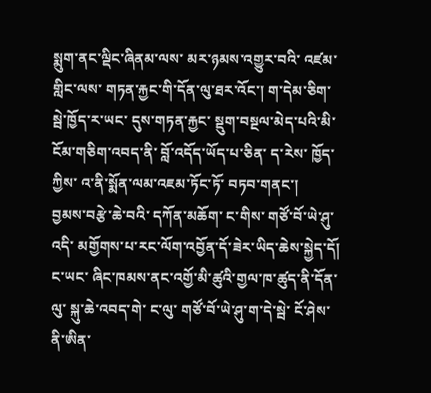སྨུག་ནང་ལྡིང་ཞིནམ་ལས་ མར་ཉམས་འགྱུར་བའི་ འཛམ་གླིང་ལས་ གཏན་རྐྱང་གི་དོན་ལུ་ཐར་འོང་། ག་དེམ་ཅིག་སྦེ་ཁྱོད་ར་ཡང་ དུས་གཏན་རྐྱང་ སྡུག་བསྔལ་མེད་པའི་མི་ངོམ་གཅིག་འབད་ནི་ བློ་འདོད་ཡོད་པ་ཅིན་ ད་རེས་ ཁྱོད་ཀྱིས་ འ་ནི་སྨོན་ལམ་འཇམ་ཏོང་ཏོ་ བཏབ་གནང་།
བྱམས་བརྩེ་ཆེ་བའི་ དཀོན་མཆོག་ ང་གིས་ གཙོ་བོ་ཡེ་ཤུ་འདི་ མགྱོགས་པ་རང་ལོག་འབྱོན་དོ་ཟེར་ཡིད་ཆེས་སྐྱེད་དོ། ང་ཡང་ ཞིང་ཁམས་ནང་འགྱོ་མི་ཚུའི་གྱལ་ཁ་ཚུད་ནི་དོན་ལུ་ སྐུ་ཆེ་འབད་གེ་ ང་ལུ་ གཙོ་བོ་ཡེ་ཤུ་ག་དེ་སྦེ་ ངོ་ཤེས་ནི་ཨིན་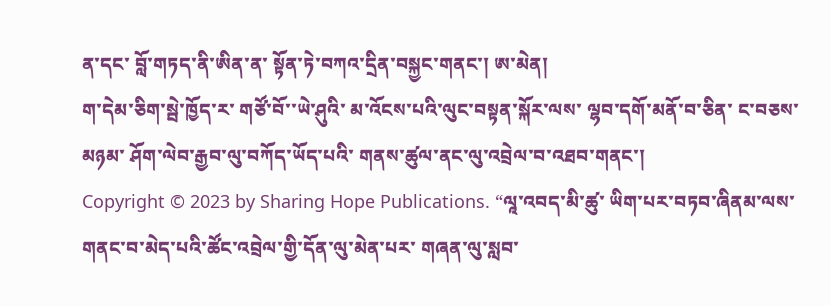ན་དང་ བློ་གཏད་ནི་ཨིན་ན་ སྟོན་ཏེ་བཀའ་དྲིན་བསྐྱང་གནང་། ཨ་མེན།
ག་དེམ་ཅིག་སྦེ་ཁྱོད་ར་ གཙོ་བོ་་ཡེ་ཤུའི་ མ་འོངས་པའི་ལུང་བསྟན་སྐོར་ལས་ ལྷབ་དགོ་མནོ་བ་ཅིན་ ང་བཅས་མཉམ་ ཤོག་ལེབ་རྒྱབ་ལུ་བཀོད་ཡོད་པའི་ གནས་ཚུལ་ནང་ལུ་འབྲེལ་བ་འཐབ་གནང་།
Copyright © 2023 by Sharing Hope Publications. “ལཱ་འབད་མི་ཚུ་ ཡིག་པར་བཏབ་ཞིནམ་ལས་ གནང་བ་མེད་པའི་ཚོང་འབྲེལ་གྱི་དོན་ལུ་མེན་པར་ གཞན་ལུ་སླབ་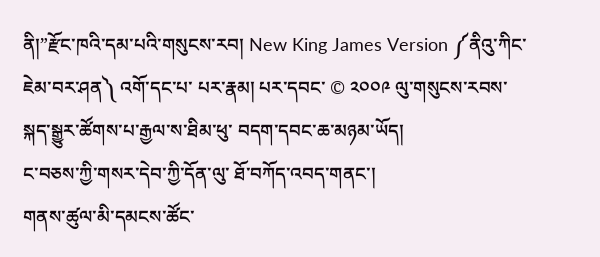ནི།”རྫོང་ཁའི་དམ་པའི་གསུངས་རབ། New King James Version ༼ནིའུ་ཀིང་ཇེམ་བར་ཤན༽ འགོ་དང་པ་ པར་རྣམ། པར་དབང་ © ༢༠༠༩ ལུ་གསུངས་རབས་སྐད་སྒྱུར་ཚོགས་པ་རྒྱལ་ས་ཐིམ་ཕུ་ བདག་དབང་ཆ་མཉམ་ཡོད།
ང་བཅས་ཀྱི་གསར་དེབ་ཀྱི་དོན་ལུ་ ཐོ་བཀོད་འབད་གནང་།
གནས་ཚུལ་མི་དམངས་ཚོང་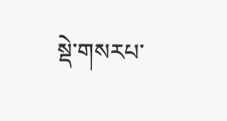སྡེ་གསརཔ་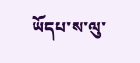ཡོདཔ་ས་ལུ་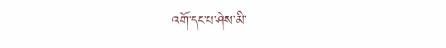འགོ་དང་པ་ཤེས་མི་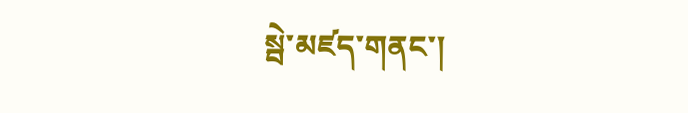སྦེ་མཛད་གནང་།